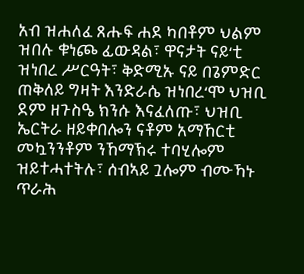አብ ዝሐለፈ ጸሑፍ ሐደ ካበቶም ህልም ዝበሉ ቁነጮ ፊውዳል፣ ዋናታት ናይ‘ቲ ዝነበረ ሥርዓት፣ ቅድሚኡ ናይ በጌምድር ጠቅለይ ግዛት እንድራሴ ዝነበረ‘ሞ ህዝቢ ደም ዘጉስዔ ክንሱ እናፈለጡ፣ ህዝቢ ኤርትራ ዘይቀበሎን ናቶም አማኸርቲ መኳንንቶም ንኸማኽሩ ተባሂሎም ዝይተሓተትሉ፣ ሰብኣይ ጓሎም ብሙኻኑ ጥራሕ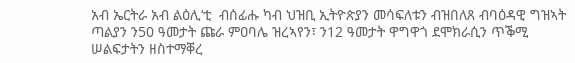አብ ኤርትራ አብ ልዕሊ‘ቲ  ብሰፊሑ ካብ ህዝቢ ኢትዮጵያን መሳፍለቱን ብዝበለጸ ብባዕዳዊ ግዝኣት ጣልያን ን50 ዓመታት ጩራ ምዐባሌ ዝረኣየን፣ ን12 ዓመታት ዋግዋጎ ደሞክራሲን ጥቕሚ ሠልፍታትን ዘስተማቐረ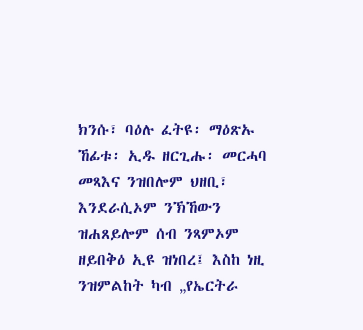ክንሱ፣ ባዕሉ ፈትዩ፡ ማዕጽኡ ኸፊቱ፡ ኢዱ ዘርጊሑ፡ መርሓባ መጻእና ንዝበሎም ህዘቢ፣ እንደራሲኦም ንኽኸውን ዝሐጸይሎም ሰብ ንጻምኦም ዘይበቅዕ ኢዩ ዝነበረ፤ እስከ ነዚ ንዝምልከት ካብ „የኤርትራ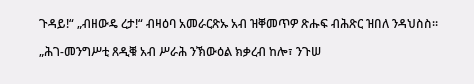ጉዳይ!“ „ብዘውዴ ረታ!“ ብዛዕባ አመራርጽኡ አብ ዝቐመጥዎ ጽሑፍ ብሕጽር ዝበለ ንዳህስስ።

„ሕገ-መንግሥቲ ጸዲቑ አብ ሥራሕ ንኽውዕል ክቃረብ ከሎ፣ ንጉሠ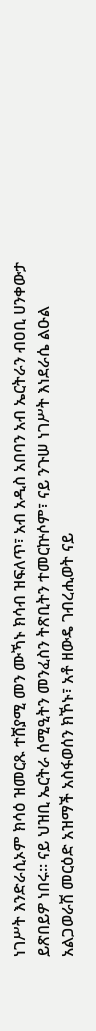ነገሥት እንድራሲኦም ክሳዕ ዝመርጹ ተሸያሚ መን ሙኻኑ ክሳብ ዝፍለጥ፣ አብ አዲስ አበባን አብ ኤርትራን ብዐቢ ሀንቀውታ ይጽበይዎ ነበሩ። ናይ ህዝቢ ኤርትራ ሰሚዒትን መንፈስን ትጽቢትን ተመርኵሶም፣ ናይ ንጉሠ ነገሥት እነደራሴ ልዑል አልጋወራሽ መርዕድ አዝማች አስፋወሰን ክኾኑ፣ አቶ ዘውዴ ገብረሒወት ናይ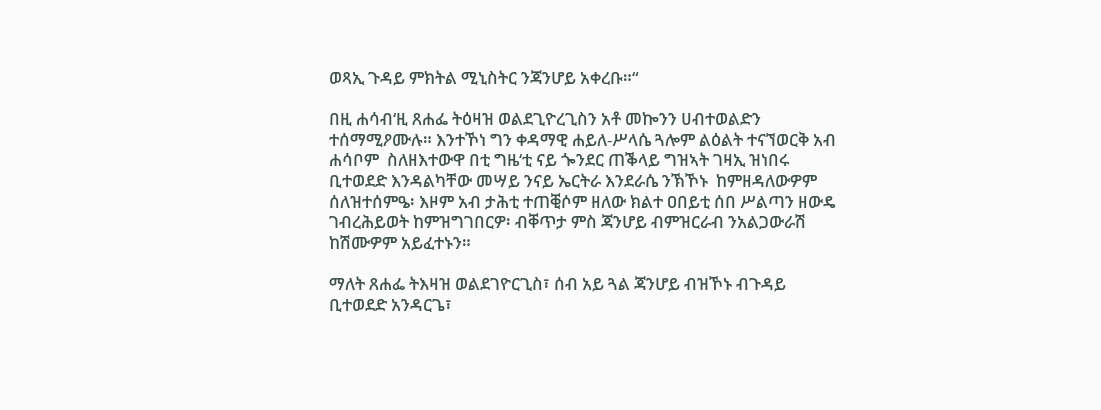ወጻኢ ጉዳይ ምክትል ሚኒስትር ንጃንሆይ አቀረቡ።“

በዚ ሐሳብ‘ዚ ጸሐፌ ትዕዛዝ ወልደጊዮረጊስን አቶ መኰንን ሀብተወልድን ተሰማሚዖሙሉ። እንተኾነ ግን ቀዳማዊ ሐይለ-ሥላሴ ጓሎም ልዕልት ተናኘወርቅ አብ ሐሳቦም  ስለዘእተውዋ በቲ ግዜ‘ቲ ናይ ጐንደር ጠቕላይ ግዝኣት ገዛኢ ዝነበሩ ቢተወደድ እንዳልካቸው መሣይ ንናይ ኤርትራ እንደራሴ ንኽኾኑ  ከምዘዳለውዎም ሰለዝተሰምዔ፡ እዞም አብ ታሕቲ ተጠቒሶም ዘለው ክልተ ዐበይቲ ሰበ ሥልጣን ዘውዴ ገብረሕይወት ከምዝግገበርዎ፡ ብቐጥታ ምስ ጃንሆይ ብምዝርራብ ንአልጋውራሽ ከሽሙዎም አይፈተኑን።

ማለት ጸሐፌ ትእዛዝ ወልደገዮርጊስ፣ ሰብ አይ ጓል ጃንሆይ ብዝኾኑ ብጉዳይ ቢተወደድ አንዳርጌ፣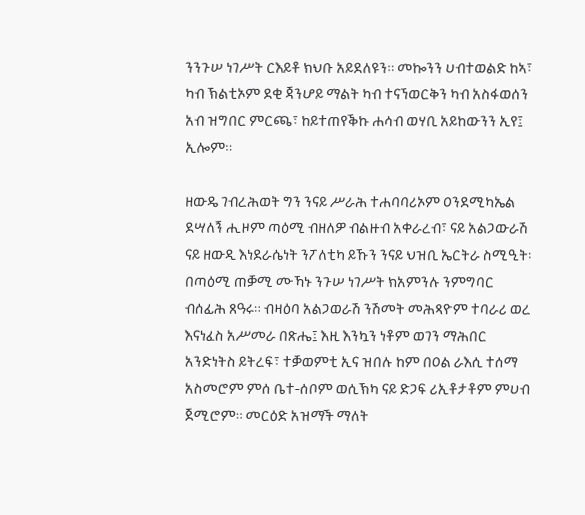ንንጉሠ ነገሥት ርእይቶ ክህቡ አይደለዩን። መኰንን ሀብተወልድ ከኣ፣ ካብ ኽልቲኦም ደቂ ጃንሆይ ማልት ካብ ተናኘወርቅን ካብ አስፋወሰን አብ ዝግበር ምርጫ፣ ከይተጠየቕኩ ሐሳብ ወሃቢ አይከውንን ኢየ፤ ኢሎም።

ዘውዴ ገብረሕወት ግን ንናይ ሥራሕ ተሐባባሪኦም ዐንደሚካኤል ደሣለኝ ሒዞም ጣዕሚ ብዘለዎ ብልዙብ አቀራረብ፣ ናይ አልጋውራሽ ናይ ዘውዲ እነደራሴነት ንፖለቲካ ይኹን ንናይ ህዝቢ ኤርትራ ስሚዒት፡ በጣዕሚ ጠቓሚ ሙኻኑ ንጉሠ ነገሥት ክአምንሉ ንምግባር ብሰፊሕ ጸዓሩ። ብዛዕባ አልጋወራሽ ንሽመት መሕጻዮም ተባራሪ ወረ እናነፈስ አሥመራ በጽሔ፤ እዚ እንኳን ነቶም ወገን ማሕበር አንድነትስ ይትረፍ፣ ተቓወምቲ ኢና ዝበሉ ከም በዐል ራእሲ ተሰማ አስመሮም ምሰ ቤተ-ሰቦም ወሲኽካ ናይ ድጋፍ ሪኢቶታቶም ምሀብ ጀሚሮም። መርዕድ አዝማች ማለት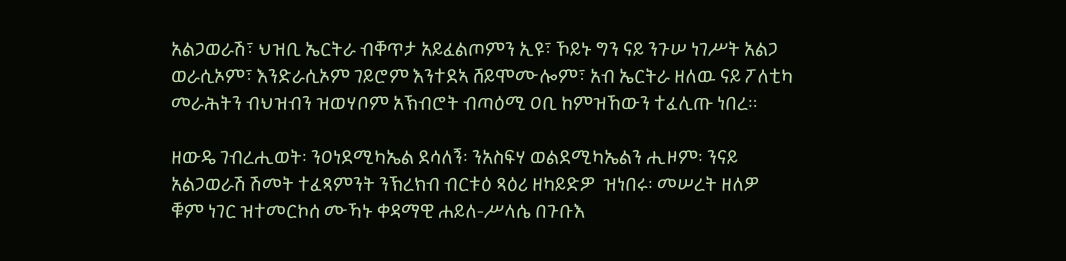አልጋወራሽ፣ ህዝቢ ኤርትራ ብቐጥታ አይፈልጦምን ኢዩ፣ ኾይኑ ግን ናይ ንጉሠ ነገሥት አልጋ ወራሲኦም፣ እንድራሲኦም ገይሮም እንተደኣ ሸይሞሙሎም፣ አብ ኤርትራ ዘለዉ ናይ ፖለቲካ መራሕትን ብህዝብን ዝወሃቦም አኽብሮት ብጣዕሚ ዐቢ ከምዝኸውን ተፈሊጡ ነበረ።

ዘውዴ ገብረሒወት፡ ንዐነደሚካኤል ደሳለኝ፡ ንአስፍሃ ወልደሚካኤልን ሒዞም፡ ንናይ አልጋወራሽ ሽመት ተፈጻምንት ንኽረክብ ብርቱዕ ጻዕሪ ዘካይድዎ  ዝነበሩ፡ መሠረት ዘለዎ ቑም ነገር ዝተመርኮሰ ሙኻኑ ቀዳማዊ ሐይለ-ሥላሴ በጉቡእ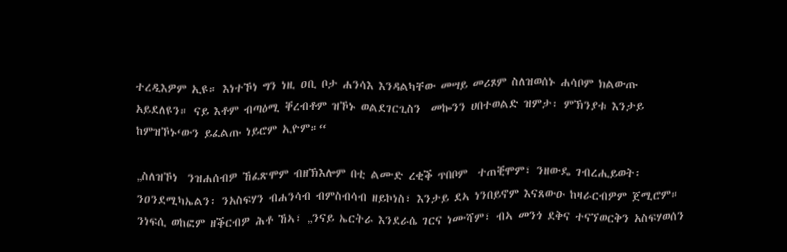ተረዲእዎም ኢዩ። እነተኾነ ግን ነዚ ዐቢ ቦታ ሐንሳእ እንዳልካቸው መሣይ መሪጾም ስለዝወሰኑ ሐሳቦም ክልውጡ አይደለዩን። ናይ እቶም ብጣዕሚ ቐረብቶም ዝኾኑ ወልደገርጊስን  መኰንን ሀበተወልድ ዝምታ፡ ምኽንያቱ እንታይ ከምዝኾኑ‘ውን ይፈልጡ ነይሮም ኢዮም።“

„ስለዝኾነ  ንዝሐሰብዎ ኸፈጽሞም ብዘኽእሎም በቲ ልሙድ ረቂቕ ጥበቦም  ተጠቒሞም፣ ንዘውዴ ገብረሒይወት፡ ንዐንደሚካኤልን፡ ንአስፍሃን ብሐንሳብ ብምስብሳብ ዘይኮነስ፣ እንታይ ደኣ ነንበይኖም እናጸውዑ ከዛራርብዎም ጀሚሮም። ንነፍሲ ወከፎም ዘቕርብዎ ሕቶ ኸኣ፣ „ንናይ ኤርትራ እንደራሴ ገርና ነሙሻም፣ ብኣ መንጎ ደቅና ተናኘወርቅን አስፍሃወሰን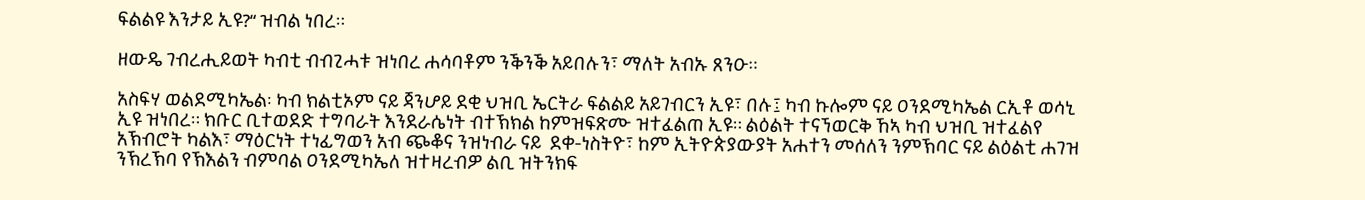ፍልልዩ እንታይ ኢዩ?“ ዝብል ነበረ።

ዘውዴ ገብረሒይወት ካብቲ ብብጊሓቱ ዝነበረ ሐሳባቶም ንቕንቕ አይበሉን፣ ማለት አብኡ ጸንዑ።

አስፍሃ ወልደሚካኤል፡ ካብ ክልቲኦም ናይ ጃንሆይ ደቂ ህዝቢ ኤርትራ ፍልልይ አይገብርን ኢዩ፣ በሉ፤ ካብ ኩሎም ናይ ዐንደሚካኤል ርኢቶ ወሳኒ ኢዩ ዝነበረ። ክቡር ቢተወደድ ተግባራት እንደራሴነት ብተኽክል ከምዝፍጽሙ ዝተፈልጠ ኢዩ። ልዕልት ተናኘወርቅ ኸኣ ካብ ህዝቢ ዝተፈልየ አኽብሮት ካልእ፣ ማዕርነት ተነፊግወን አብ ጭቆና ንዝነብራ ናይ  ደቀ-ነስትዮ፣ ከም ኢትዮጵያውያት አሐተን መሰለን ንምኽባር ናይ ልዕልቲ ሐገዝ ንኽረኽባ የኽእልን ብምባል ዐንደሚካኤለ ዝተዛረብዎ ልቢ ዝትንክፍ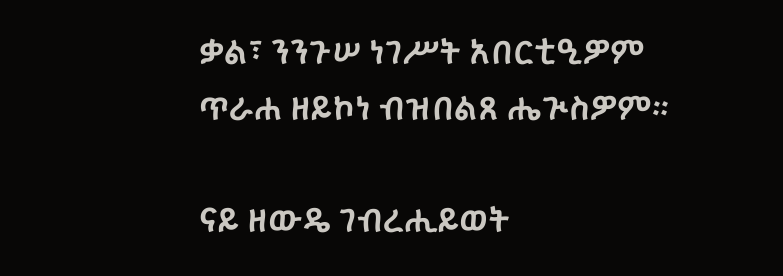ቃል፣ ንንጉሠ ነገሥት አበርቲዒዎም ጥራሐ ዘይኮነ ብዝበልጸ ሔጒስዎም።

ናይ ዘውዴ ገብረሒይወት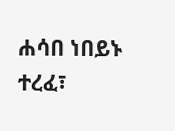ሐሳበ ነበይኑ ተረፈ፣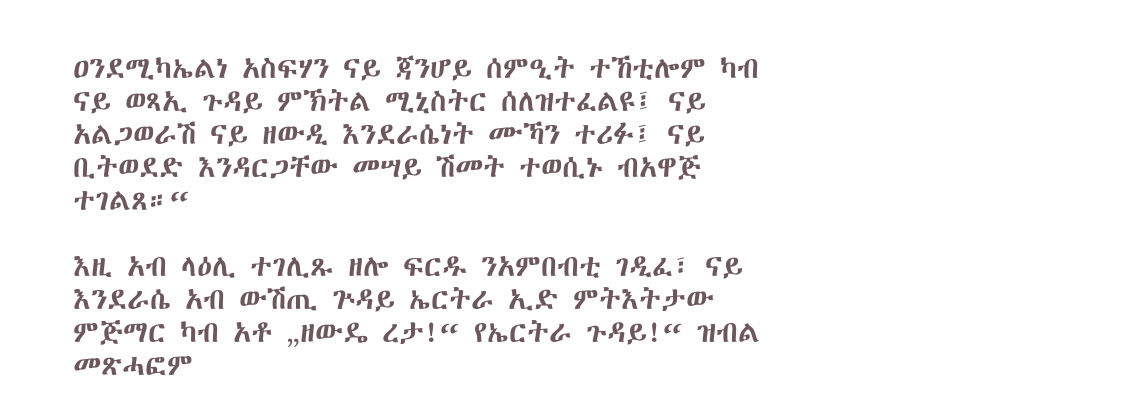ዐንደሚካኤልነ አስፍሃን ናይ ጃንሆይ ሰምዒት ተኸቲሎም ካብ ናይ ወጻኢ ጉዳይ ምኽትል ሚኒስትር ሰለዝተፈልዩ፤ ናይ አልጋወራሽ ናይ ዘውዲ እንደራሴነት ሙኻን ተሪፉ፤ ናይ ቢትወደድ እንዳርጋቸው መሣይ ሽመት ተወሲኑ ብአዋጅ ተገልጸ።“

እዚ አብ ላዕሊ ተገሊጹ ዘሎ ፍርዱ ንአምበብቲ ገዲፈ፣ ናይ እንደራሴ አብ ውሽጢ ጕዳይ ኤርትራ ኢድ ምትእትታው ምጅማር ካብ አቶ „ዘውዴ ረታ!“ የኤርትራ ጉዳይ!“ ዝብል መጽሓፎም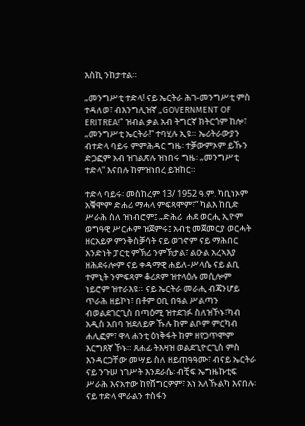እስኪ ንከታተል።

„መንግሥቲ ተድላ! ናይ ኤርትራ ሕገ-መንግሥቲ ምስ ተዳለወ፣ ብእንግሊዝኛ „GOVERNMENT OF ERITREA!“ ዝብል ቃል አብ ትግርኛ ክትርጎም ከሎ፣ „መንግሥቲ ኤርትራ!“ ተባሂሉ ኢዩ። ኤሪትራውያን ብተድላ ባይሩ ምምሕዳር ግዜ፡ ተቓውምኦም ይኹን ድጋፎም አብ ዝገልጽሉ ዝነበሩ ግዜ፡ „መንግሥቲ ተድላ“ እናበሉ ከምዝነበረ ይዝከር።

ተድላ ባይሩ፡ መስከረም 13/ 1952 ዓ.ም. ካቢነኦም አቑሞም ድሐሪ ማሓላ ምፍጻሞም፣“ ካልእ ከቢድ ሥራሕ ስለ ዝነብሮም፤ „ድሕሪ  ሐደ ወርሒ ኢዮም ወግዓዊ ሥርሖም ዝጀምሩ፤ አብቲ መጀመርያ ወርሓት ዘርአይዎ ምንቅስቓሳት ናይ ወገኖም ናይ ማሕበር አንድነት ፓርቲ ምኽሪ ንምኽታል፣ ልዑል አረኣእያ ዘሕደሩሎም ናይ ቀዳማዊ ሐይለ-ሥላሴ ናይ ልቢ ተምኒት ንምፍጻም ቆሪጾም ዝተላዕሉ መሲሎም ነይሮም ዝተራእዩ። ናይ ኤርትራ መራሒ ብጃንሆይ ጥራሕ ዘይኮነ፣ በቶም ዐቢ በዓል ሥልጣን ብወልደገርጊስ በጣዕሚ ዝተደገፉ ስለዝኾኑ፣ካብ አዲስ አበባ ዝደለይዎ ኹሉ ከም ልቦም ምርካብ ሐሊፎም፣ ዋላ ሐንቲ ዕነቅፋት ከም ዘየጋጥሞም እርግጸኛ ኾኑ። ጸሐፊ ትእዛዝ ወልደጊዮርጊስ ምስ እንዳርጋቸው መሣይ ስለ ዘይጠዓዓሙ፣ ብናይ ኤርትራ ናይ ንጉሠ ነገሥት እንደራሴ፡ ብቺፍ ኤግዜኩቲፍ ሥራሕ እናአተው ከየሸግርዎም፣ አነ አለኹልካ እናበሉ፡ ናይ ተድላ ሞራልን ተስፋን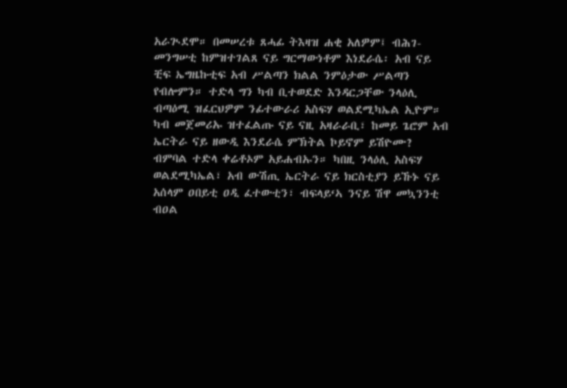አራጒደሞ። በመሠረቱ ጸሓፊ ትእዛዝ ሐቂ አለዎም፤ ብሕገ-መንግሠቲ ከምዝተገልጸ ናይ ግርማውነቶም እነደራሴ፡ አብ ናይ ቺፍ ኤግዜኩቲፍ አብ ሥልጣን ክልል ንምዕታው ሥልጣን የብሎምን። ተድላ ግን ካብ ቢተወደድ እንዳርጋቸው ንላዕሊ ብጣዕሚ ዝፈርህዎም ንፊተውራሪ አስፍሃ ወልደሚካኤል ኢዮም። ካብ መጀመሪኡ ዝተፈልጡ ናይ ናዚ አዛራራቢ፣ ከመይ ጌሮም አብ ኤርትራ ናይ ዘውዲ እንደራሴ ምኽትል ኮይኖም ይሽዮሙ? ብምባል ተድላ ቀሬቶኦም አይሐብኡን። ካበዚ ንላዕሊ አስፍሃ ወልደሚካኤል፣ አብ ውሽጢ ኤርትራ ናይ ክርስቲያን ይኹኑ ናይ አሰላም ዐበይቲ ዐዲ ፈተውቲን፣ ብፍላይ‘ኣ ንናይ ሽዋ መኳንንቲ ብዐል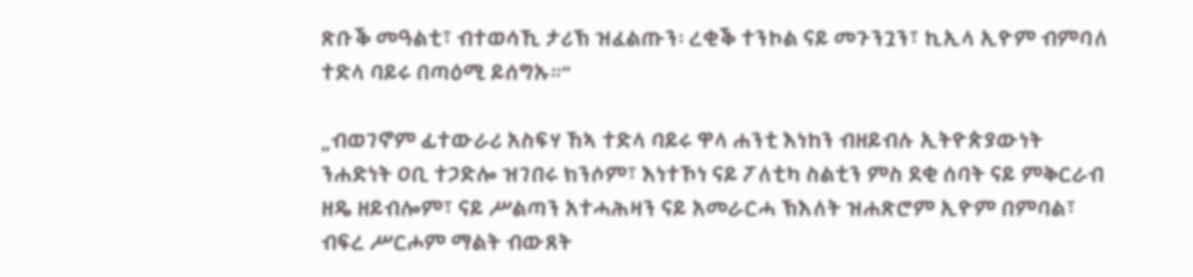ጽቡቕ መዓልቲ፣ ብተወሳኺ ታሪኽ ዝፈልጡን፡ ረቂቕ ተንኮል ናይ መጉንጓን፣ ኪኢላ ኢዮም ብምባለ ተድላ ባይሩ በጣዕሚ ይሰግኡ።“

„ብወገኖም ፊተውራሪ አስፍሃ ኸኣ ተድላ ባይሩ ዋላ ሐንቲ እነከን ብዘይብሉ ኢትዮጵያውነት ንሐድነት ዐቢ ተጋድሎ ዝገበሩ ክንሶም፣ እነተኾነ ናይ ፖለቲካ ስልቲን ምስ ደቂ ሰባት ናይ ምቅርራብ ዘዴ ዘይብሎም፣ ናይ ሥልጣን አተሓሕዛን ናይ አመራርሓ ኽእለት ዝሐጽሮም ኢዮም በምባል፣ ብፍረ ሥርሖም ማልት ብውጸት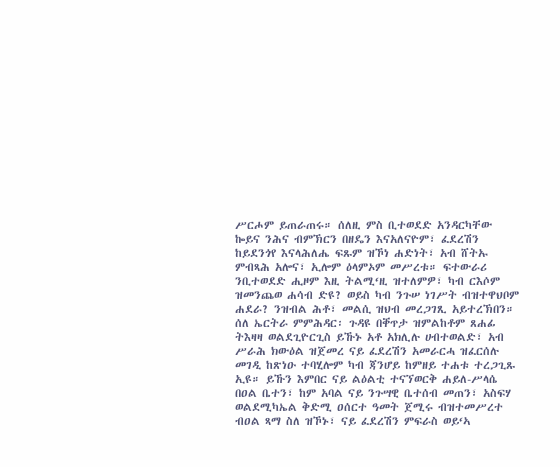ሥርሖም ይጠራጠሩ። ሰለዚ ምስ ቢተወደድ አንዳርካቸው ኰይና ንሕና ብምኽርን በዘዴን እናአለናዮም፣ ፈደረሽን ከይደንጎየ እናላሕለሔ ፍጹም ዝኾነ ሐድነት፣ አብ ሸትኡ ምብጻሕ አሎና፣ ኢሎም ዕላምኦም መሥረቱ። ፍተውራሪ ንቢተወደድ ሒዞም እዚ ትልሚ‘ዚ ዝተለምዎ፣ ካብ ርእሶም ዝመንጨወ ሐሳብ ድዩ? ወይስ ካብ ንጉሠ ነገሥት ብዝተዋህቦም ሐደራ? ንዝብል ሕቶ፣ መልሲ ዝህብ መረጋገጺ አይተረኽበን። ሰለ ኤርትራ ምምሕዳር፡ ጉዳዩ በቐጥታ ዝምልከቶም ጸሐፊ ትእዛዛ ወልደጊዮርጊስ ይኹኑ አቶ አክሊሉ ሀብተወልድ፣ አብ ሥራሕ ክውዕል ዝጀመረ ናይ ፈደረሽን አመራርሓ ዝፈርሰሉ መገዲ ከጽነዑ ተባሂሎም ካብ ጃንሆይ ከምዘይ ተሐቱ ተረጋጊጹ ኢዩ። ይኹን እምበር ናይ ልዕልቲ ተናኘወርቅ ሐይለ-ሥላሴ በዐል ቤተን፣ ከም አባል ናይ ንጉሣዊ ቤተሰብ መጠን፣ አስፍሃ ወልደሚካኤል ቅድሚ ዐሰርተ ዓመት ጀሚሩ ብዝተመሥረተ ብዐል ጻማ ስለ ዝኾኑ፣ ናይ ፈደረሽን ምፍራስ ወይ‘ኣ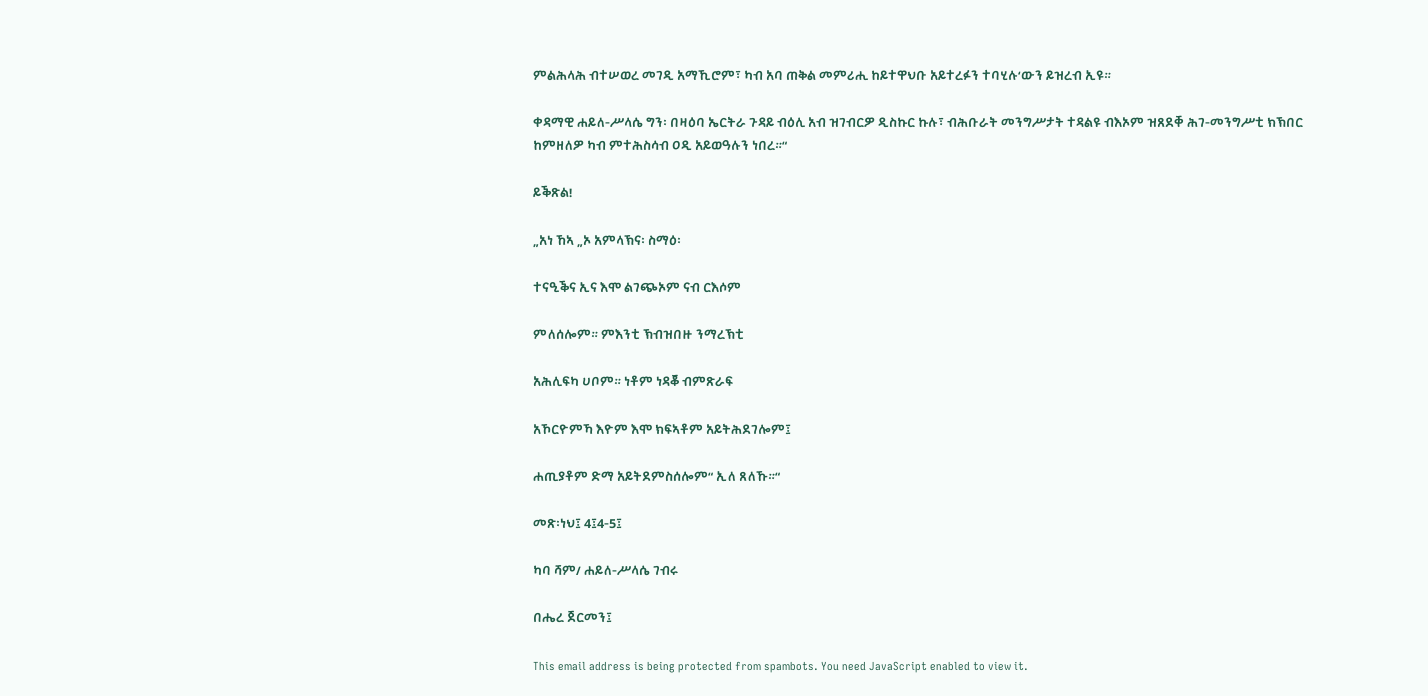ምልሕላሕ ብተሠወረ መገዲ አማኺሮም፣ ካብ አባ ጠቅል መምሪሒ ከይተዋህቡ አይተረፉን ተባሂሉ‘ውን ይዝረብ ኢዩ።

ቀዳማዊ ሐይለ-ሥላሴ ግን፡ በዛዕባ ኤርትራ ጉዳይ ብዕሊ አብ ዝገብርዎ ዲስኩር ኩሉ፣ ብሕቡራት መንግሥታት ተዳልዩ ብእኦም ዝጸደቐ ሕገ-መንግሥቲ ክኽበር ከምዘለዎ ካብ ምተሕስሳብ ዐዲ አይወዓሉን ነበረ።“

ይቕጽል!

„አነ ኸኣ „ኦ አምላኽና፡ ስማዕ፡

ተናዒቕና ኢና እሞ ልገጭኦም ናብ ርእሶም

ምለሰሎም። ምእንቲ ኽብዝበዙ ንማረኽቲ

አሕሊፍካ ሀቦም። ነቶም ነዳቖ ብምጽራፍ

አኾርዮምኻ እዮም እሞ ክፍኣቶም አይትሕደገሎም፤

ሐጢያቶም ድማ አይትደምስሰሎም“ ኢለ ጸለኹ።“

መጽ፡ነህ፤ 4፤4-5፤

ካባ ሻም/ ሐይለ-ሥላሴ ገብሩ

በሔረ ጀርመን፤

This email address is being protected from spambots. You need JavaScript enabled to view it.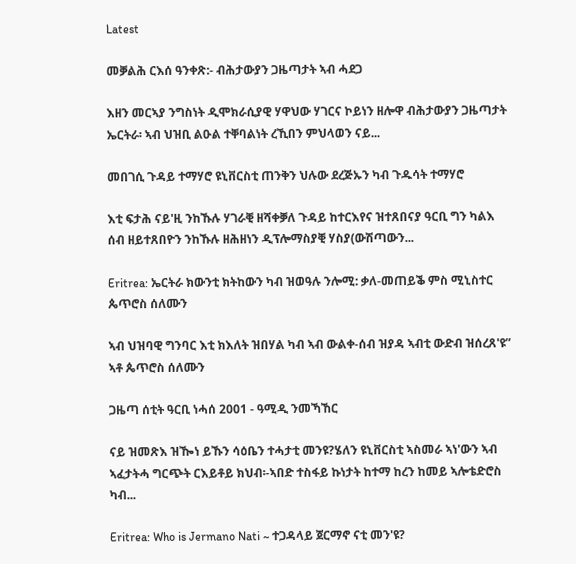Latest

መቓልሕ ርእሰ ዓንቀጽ:- ብሕታውያን ጋዜጣታት ኣብ ሓደጋ

እዘን መርኣያ ንግስነት ዲሞክራሲያዊ ሃዋህው ሃገርና ኮይነን ዘሎዋ ብሕታውያን ጋዜጣታት ኤርትራ፡ ኣብ ህዝቢ ልዑል ተቐባልነት ረኺበን ምህላወን ናይ...

መበገሲ ጉዳይ ተማሃሮ ዩኒቨርስቲ ጠንቅን ህሉው ደረጅኡን ካብ ጉዱሳት ተማሃሮ

እቲ ፍታሕ ናይ'ዚ ንከኹሉ ሃገራቒ ዘሻቀቓለ ጉዳይ ከተርእየና ዝተጸበናያ ዓርቢ ግን ካልእ ሰብ ዘይተጸበዮን ንከኹሉ ዘሕዘነን ዲፕሎማስያቒ ሃስያ(ውሽጣውን...

Eritrea: ኤርትራ ክውንቲ ክትከውን ካብ ዝወዓሉ ንሎሚ: ቃለ-መጠይቕ ምስ ሚኒስተር ጴጥሮስ ሰለሙን

ኣብ ህዝባዊ ግንባር እቲ ክእለት ዝበሃል ካብ ኣብ ውልቀ-ሰብ ዝያዳ ኣብቲ ውድብ ዝሰረጸ'ዩ” ኣቶ ጴጥሮስ ሰለሙን

ጋዜጣ ሰቲት ዓርቢ ነሓሰ 2001 - ዓሚዲ ንመኻኸር

ናይ ዝመጽእ ዝዀነ ይኹን ሳዕቤን ተሓታቲ መንዩ?ሄለን ዩኒቨርስቲ ኣስመራ ኣነ'ውን ኣብ ኣፈታትሓ ግርጭት ርእይቶይ ክህብ፡-ኣበድ ተስፋይ ኩነታት ከተማ ከረን ከመይ ኣሎቴድሮስ ካብ...

Eritrea: Who is Jermano Nati ~ ተጋዳላይ ጀርማኖ ናቲ መን'ዩ?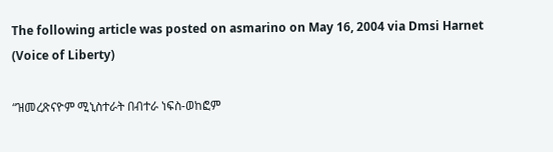The following article was posted on asmarino on May 16, 2004 via Dmsi Harnet (Voice of Liberty)

“ዝመረጽናዮም ሚኒስተራት በብተራ ነፍስ-ወከፎም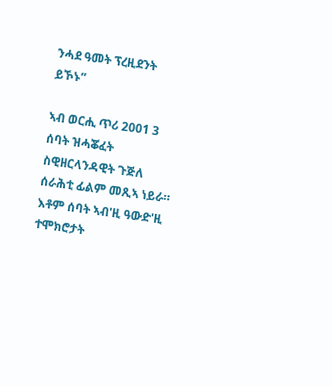ንሓደ ዓመት ፕረዚደንት ይኾኑ”

ኣብ ወርሒ ጥሪ 2001 3 ሰባት ዝሓቖፈት ስዊዘርላንዳዊት ጉጅለ ሰራሕቲ ፊልም መጺኣ ነይራ። እቶም ሰባት ኣብ'ዚ ዓውድ'ዚ ተሞክሮታት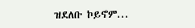ዝደለቡ ኮይኖም...